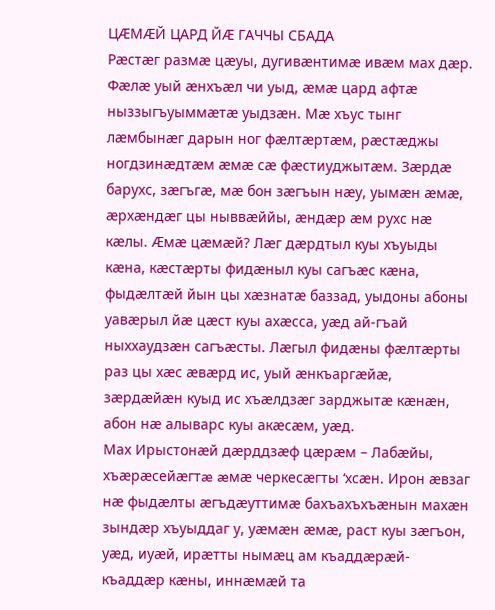ЦÆМÆЙ ЦАРД ЙÆ ГАЧЧЫ СБАДА
Рæстæг размæ цæуы, дугивæнтимæ ивæм мах дæр. Фæлæ уый æнхъæл чи уыд, æмæ цард афтæ ныззыгъуыммæтæ уыдзæн. Мæ хъус тынг лæмбынæг дарын ног фæлтæртæм, рæстæджы ногдзинæдтæм æмæ сæ фæстиуджытæм. Зæрдæ барухс, зæгъгæ, мæ бон зæгъын нæу, уымæн æмæ, æрхæндæг цы ныввæййы, æндæр æм рухс нæ кæлы. Æмæ цæмæй? Лæг дæрдтыл куы хъуыды кæна, кæстæрты фидæныл куы сагъæс кæна, фыдæлтæй йын цы хæзнатæ баззад, уыдоны абоны уавæрыл йæ цæст куы ахæсса, уæд ай-гъай ныххаудзæн сагъæсты. Лæгыл фидæны фæлтæрты раз цы хæс æвæрд ис, уый æнкъаргæйæ, зæрдæйæн куыд ис хъæлдзæг зарджытæ кæнæн, абон нæ алыварс куы акæсæм, уæд.
Мах Ирыстонæй дæрддзæф цæрæм – Лабæйы, хъæрæсейæгтæ æмæ черкесæгты ‘хсæн. Ирон æвзаг нæ фыдæлты æгъдæуттимæ бахъахъхъæнын махæн зындæр хъуыддаг у, уæмæн æмæ, раст куы зæгъон, уæд, иуæй, ирæтты нымæц ам къаддæрæй-къаддæр кæны, иннæмæй та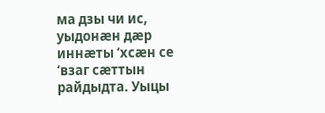ма дзы чи ис, уыдонæн дæр иннæты ‘хсæн се ‘взаг сæттын райдыдта. Уыцы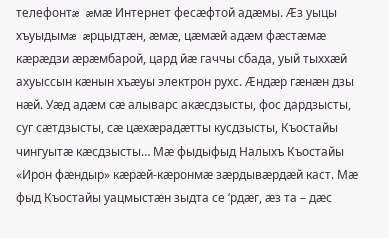телефонтæ æмæ Интернет фесæфтой адæмы. Æз уыцы хъуыдымæ æрцыдтæн, æмæ, цæмæй адæм фæстæмæ кæрæдзи æрæмбарой, цард йæ гаччы сбада, уый тыххæй ахуыссын кæнын хъæуы электрон рухс. Æндæр гæнæн дзы нæй. Уæд адæм сæ алыварс акæсдзысты, фос дардзысты, суг сæтдзысты, сæ цæхæрадæтты кусдзысты, Къостайы чингуытæ кæсдзысты… Мæ фыдыфыд Налыхъ Къостайы «Ирон фæндыр» кæрæй-кæронмæ зæрдывæрдæй каст. Мæ фыд Къостайы уацмыстæн зыдта се ‘рдæг, æз та – дæс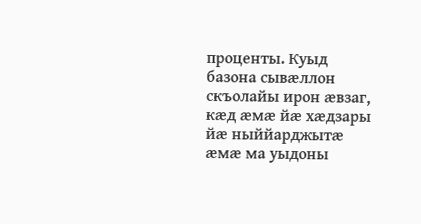проценты. Куыд базона сывæллон скъолайы ирон æвзаг, кæд æмæ йæ хæдзары йæ ныййарджытæ æмæ ма уыдоны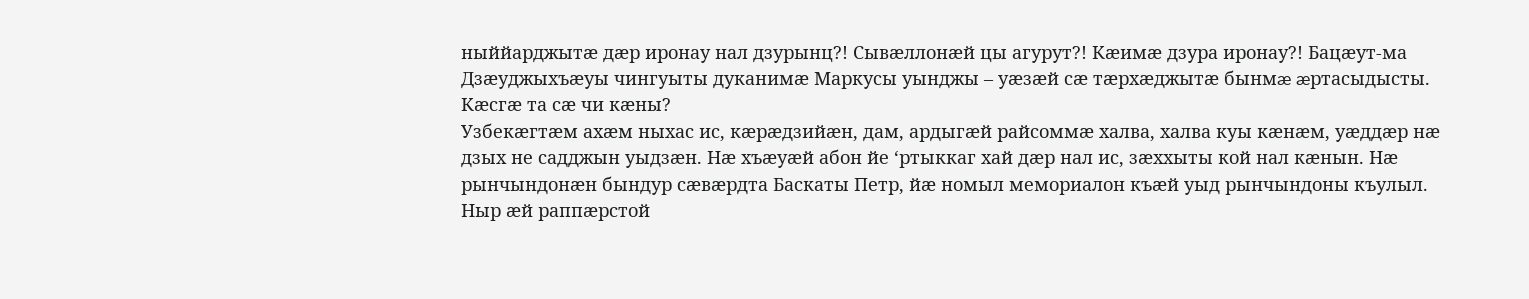ныййарджытæ дæр иронау нал дзурынц?! Сывæллонæй цы агурут?! Кæимæ дзура иронау?! Бацæут-ма Дзæуджыхъæуы чингуыты дуканимæ Маркусы уынджы – уæзæй сæ тæрхæджытæ бынмæ æртасыдысты. Кæсгæ та сæ чи кæны?
Узбекæгтæм ахæм ныхас ис, кæрæдзийæн, дам, ардыгæй райсоммæ халва, халва куы кæнæм, уæддæр нæ дзых не садджын уыдзæн. Нæ хъæуæй абон йе ‘ртыккаг хай дæр нал ис, зæххыты кой нал кæнын. Нæ рынчындонæн бындур сæвæрдта Баскаты Петр, йæ номыл мемориалон къæй уыд рынчындоны къулыл. Ныр æй раппæрстой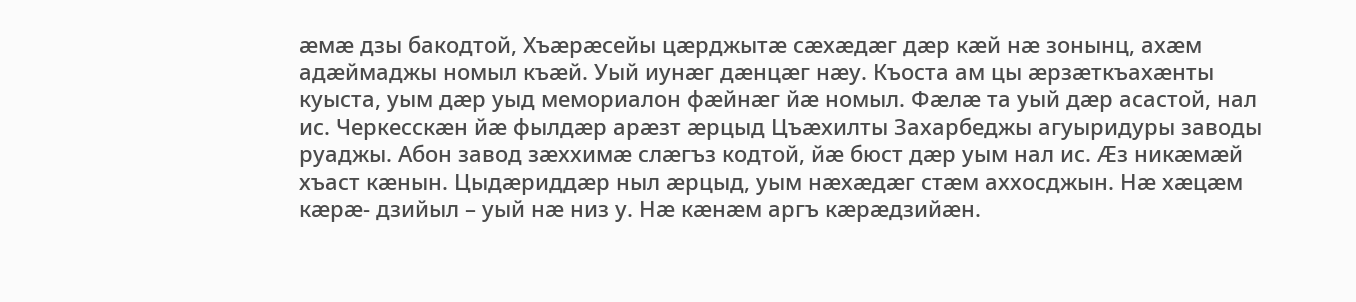æмæ дзы бакодтой, Хъæрæсейы цæрджытæ сæхæдæг дæр кæй нæ зонынц, ахæм адæймаджы номыл къæй. Уый иунæг дæнцæг нæу. Къоста ам цы æрзæткъахæнты куыста, уым дæр уыд мемориалон фæйнæг йæ номыл. Фæлæ та уый дæр асастой, нал ис. Черкесскæн йæ фылдæр арæзт æрцыд Цъæхилты Захарбеджы агуыридуры заводы руаджы. Абон завод зæххимæ слæгъз кодтой, йæ бюст дæр уым нал ис. Æз никæмæй хъаст кæнын. Цыдæриддæр ныл æрцыд, уым нæхæдæг стæм аххосджын. Нæ хæцæм кæрæ- дзийыл – уый нæ низ у. Нæ кæнæм аргъ кæрæдзийæн.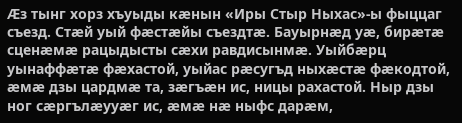Æз тынг хорз хъуыды кæнын «Иры Стыр Ныхас»-ы фыццаг съезд. Стæй уый фæстæйы съездтæ. Бауырнæд уæ, бирæтæ сценæмæ рацыдысты сæхи равдисынмæ. Уыйбæрц уынаффæтæ фæхастой, уыйас рæсугъд ныхæстæ фæкодтой, æмæ дзы цардмæ та, зæгъæн ис, ницы рахастой. Ныр дзы ног сæргълæууæг ис, æмæ нæ ныфс дарæм,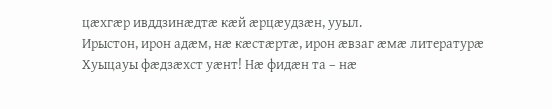цæхгæр ивддзинæдтæ кæй æрцæудзæн, ууыл.
Ирыстон, ирон адæм, нæ кæстæртæ, ирон æвзаг æмæ литературæ Хуыцауы фæдзæхст уæнт! Нæ фидæн та – нæ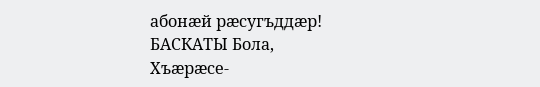абонæй рæсугъддæр!
БАСКАТЫ Бола,
Хъæрæсе-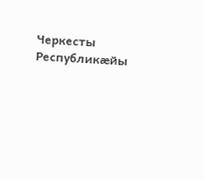Черкесты Республикæйы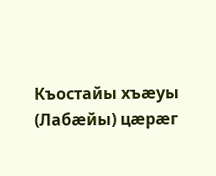Къостайы хъæуы (Лабæйы) цæрæг